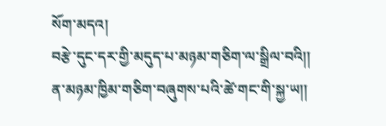སོག་མདའ།
བརྩེ་དུང་དར་གྱི་མདུད་པ་མཉམ་གཅིག་ལ་སྒྲིལ་བའི།།
ན་མཉམ་ཁྱིམ་གཅིག་བཞུགས་པའི་ཚེ་གང་གི་སྐྱ་ཡ།།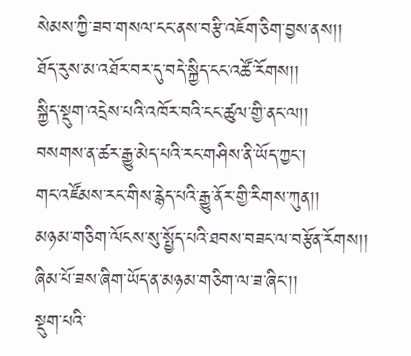སེམས་ཀྱི་ཟབ་གསལ་ངང་ནས་བརྩི་འཇོག་ཅིག་བྱས་ནས།།
ཐོད་རུས་མ་འཐོར་བར་དུ་བདེ་སྐྱིད་ངང་འཚོ་རོགས།།
སྐྱིད་སྡུག་འདྲེས་པའི་འཁོར་བའི་ངང་ཚུལ་གྱི་ནང་ལ།།
བསགས་ན་ཚར་རྒྱུ་མེད་པའི་རང་གཤིས་ནི་ཡོད་ཀྱང་།
གང་འཛོམས་རང་གིས་རྙེད་པའི་རྒྱུ་ནོར་གྱི་རིགས་ཀུན།།
མཉམ་གཅིག་ལོངས་སུ་སྤྱོད་པའི་ཐབས་བཟང་ལ་བརྩོན་རོགས།།
ཞིམ་པོ་ཟས་ཞིག་ཡོད་ན་མཉམ་གཅིག་ལ་ཟ་ཞིང་།།
སྡུག་པའི་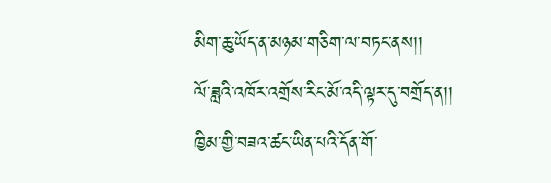མིག་ཆུ་ཡོད་ན་མཉམ་གཅིག་ལ་བཏང་ནས།།
ལོ་ཟླའི་འཁོར་འགྲོས་རིང་མོ་འདི་ལྟར་དུ་བགྲོད་ན།།
ཁྱིམ་གྱི་བཟའ་ཚང་ཡིན་པའི་དོན་གོ་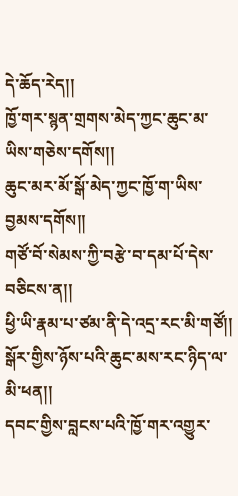དེ་ཆོད་རེད།།
ཁྱོ་གར་སྙན་གྲགས་མེད་ཀྱང་ཆུང་མ་ཡིས་གཅེས་དགོས།།
ཆུང་མར་མོ་སྒོ་མེད་ཀྱང་ཁྱོ་ག་ཡིས་བྱམས་དགོས།།
གཙོ་བོ་སེམས་ཀྱི་བརྩེ་བ་དམ་པོ་དེས་བཅིངས་ན།།
ཕྱི་ཡི་རྣམ་པ་ཙམ་ནི་དེ་འདྲ་རང་མི་གཙོ།།
སྒོར་གྱིས་ཉོས་པའི་ཆུང་མས་རང་ཉིད་ལ་མི་ཕན།།
དབང་གྱིས་བླངས་པའི་ཁྱོ་གར་འགྱུར་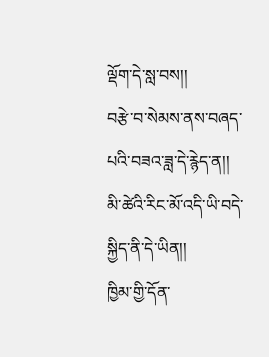ལྡོག་དེ་སླ་བས།།
བརྩེ་བ་སེམས་ནས་བཞད་པའི་བཟའ་ཟླ་དེ་རྙེད་ན།།
མི་ཚེའི་རིང་མོ་འདི་ཡི་བདེ་སྐྱིད་ནི་དེ་ཡིན།།
ཁྱིམ་གྱི་དོན་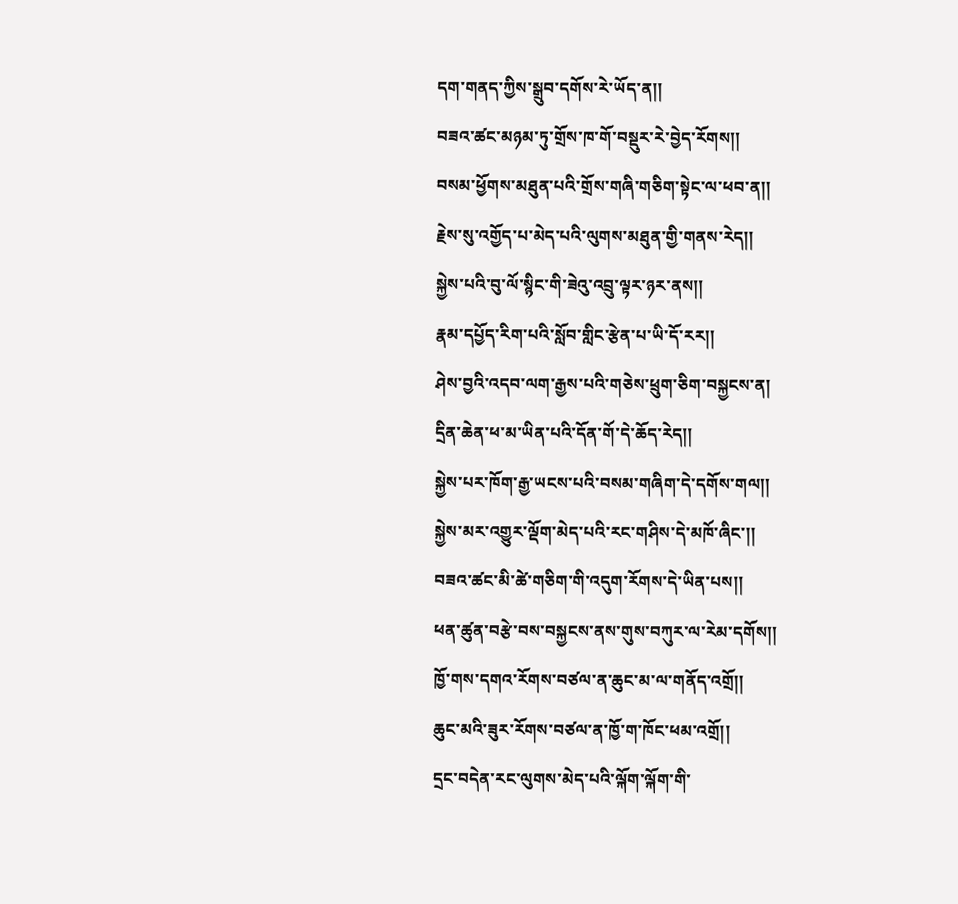དག་གནད་ཀྱིས་སྒྲུབ་དགོས་རེ་ཡོད་ན།།
བཟའ་ཚང་མཉམ་ཏུ་གྲོས་ཁ་གོ་བསྡུར་རེ་བྱེད་རོགས།།
བསམ་ཕྱོགས་མཐུན་པའི་གྲོས་གཞི་གཅིག་སྟེང་ལ་ཕབ་ན།།
རྗེས་སུ་འགྱོད་པ་མེད་པའི་ལུགས་མཐུན་གྱི་གནས་རེད།།
སྐྱེས་པའི་བུ་ལོ་སྙིང་གི་ཟེའུ་འབྲུ་ལྟར་ཉར་ནས།།
རྣམ་དཔྱོད་རིག་པའི་སློབ་གླིང་རྩེན་པ་ཡི་དོ་རར།།
ཤེས་བྱའི་འདབ་ལག་རྒྱས་པའི་གཅེས་ཕྲུག་ཅིག་བསྐྱངས་ན།
དྲིན་ཆེན་ཕ་མ་ཡིན་པའི་དོན་གོ་དེ་ཆོད་རེད།།
སྐྱེས་པར་ཁོག་རྒྱ་ཡངས་པའི་བསམ་གཞིག་དེ་དགོས་གལ།།
སྐྱེས་མར་འགྱུར་ལྡོག་མེད་པའི་རང་གཤིས་དེ་མཁོ་ཞིང་།།
བཟའ་ཚང་མི་ཚེ་གཅིག་གི་འདུག་རོགས་དེ་ཡིན་པས།།
ཕན་ཚུན་བརྩེ་བས་བསྐྱངས་ནས་གུས་བཀུར་ལ་རེམ་དགོས།།
ཁྱོ་གས་དགའ་རོགས་བཙལ་ན་ཆུང་མ་ལ་གནོད་འགྲོ།།
ཆུང་མའི་ཟུར་རོགས་བཙལ་ན་ཁྱོ་ག་ཁོང་ཕམ་འགྲོ།།
དྲང་བདེན་རང་ལུགས་མེད་པའི་ལྐོག་ལྐོག་གི་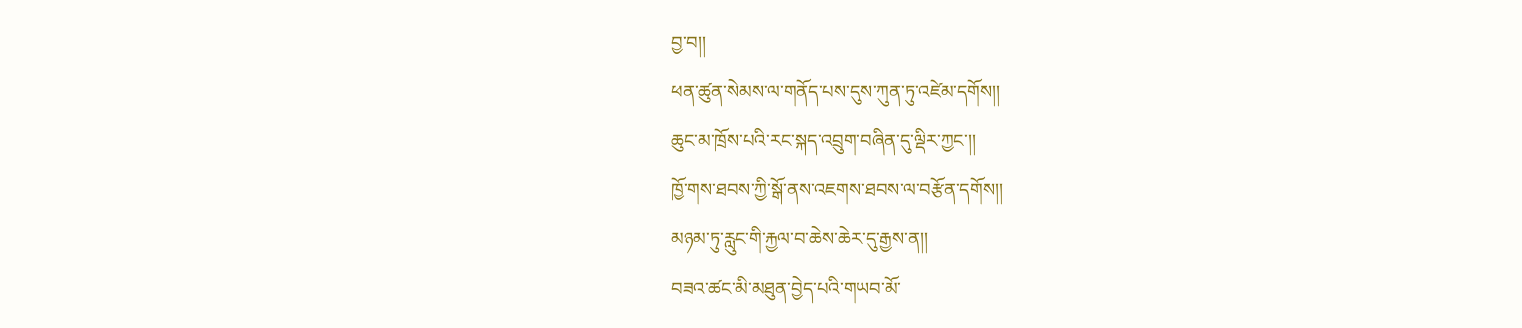བྱ་བ།།
ཕན་ཚུན་སེམས་ལ་གནོད་པས་དུས་ཀུན་ཏུ་འཛེམ་དགོས།།
ཆུང་མ་ཁྲོས་པའི་རང་སྐད་འབྲུག་བཞིན་དུ་ལྡིར་ཀྱང་།།
ཁྱོ་གས་ཐབས་ཀྱི་སྒོ་ནས་འཇགས་ཐབས་ལ་བརྩོན་དགོས།།
མཉམ་ཏུ་རླུང་གི་རྐྱལ་བ་ཆེས་ཆེར་དུ་རྒྱས་ན།།
བཟའ་ཚང་མི་མཐུན་བྱེད་པའི་གཡབ་མོ་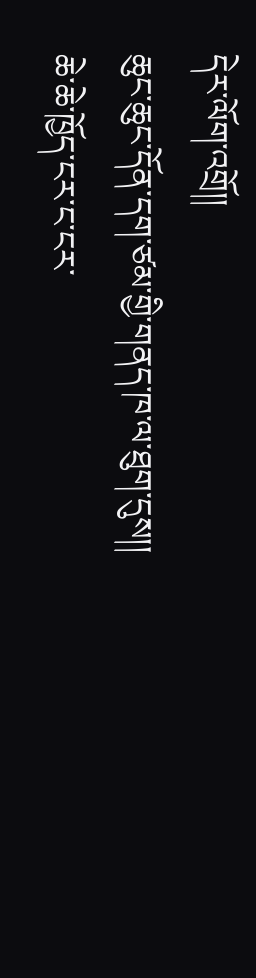དེར་ལོག་འགྲོ།།
ཆུང་ཆུང་དོན་དག་ཙམ་གྱི་གནད་ཁ་ལ་ཐུག་དུས།།
ཆེ་ཆེ་ཁྱོད་ངར་ང་ངར་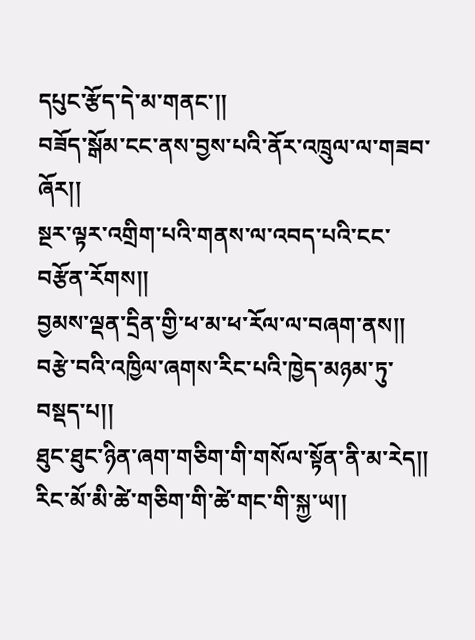དཔུང་རྩོད་དེ་མ་གནང་།།
བཟོད་སྒོམ་ངང་ནས་བྱས་པའི་ནོར་འཁྲུལ་ལ་གཟབ་ཞོར།།
སྔར་ལྟར་འགྲིག་པའི་གནས་ལ་འབད་པའི་ངང་བརྩོན་རོགས།།
བྱམས་ལྡན་དྲིན་གྱི་ཕ་མ་ཕ་རོལ་ལ་བཞག་ནས།།
བརྩེ་བའི་འཁྱིལ་ཞགས་རིང་པའི་ཁྱེད་མཉམ་ཏུ་བསྡད་པ།།
ཐུང་ཐུང་ཉིན་ཞག་གཅིག་གི་གསོལ་སྟོན་ནི་མ་རེད།།
རིང་མོ་མི་ཚེ་གཅིག་གི་ཚེ་གང་གི་སྐྱ་ཡ།།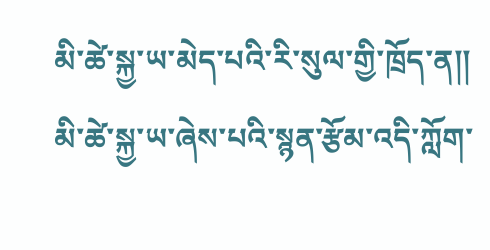མི་ཚེ་སྐྱ་ཡ་མེད་པའི་རི་སུལ་གྱི་ཁྲོད་ན།།
མི་ཚེ་སྐྱ་ཡ་ཞེས་པའི་སྙན་རྩོམ་འདི་ཀློག་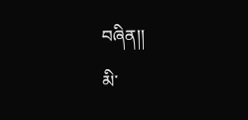བཞིན།།
མི་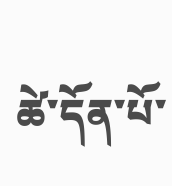ཚེ་དོན་པོ་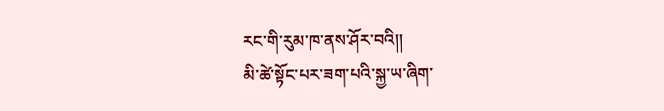རང་གི་རུམ་ཁ་ནས་ཤོར་བའི།།
མི་ཚེ་སྟོང་པར་ཟག་པའི་སྐྱ་ཡ་ཞིག་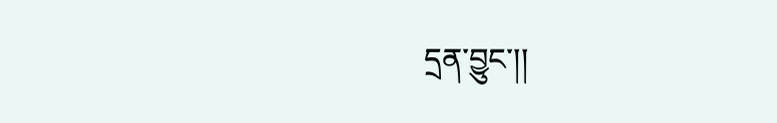དྲན་བྱུང་།།